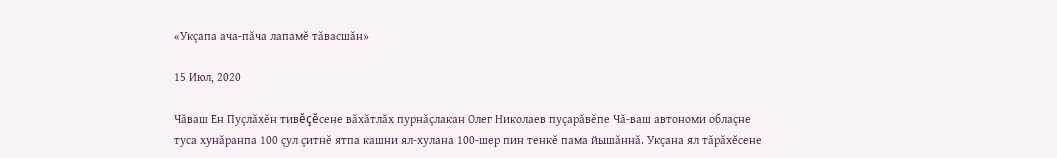«Укçапа ача-пăча лапамĕ тăвасшăн»

15 Июл, 2020

Чăваш Ен Пуçлăхĕн тивĕçĕсене вăхăтлăх пурнăçлакан Олег Николаев пуçарăвĕпе Чă-ваш автономи облаçне туса хунăранпа 100 çул çитнĕ ятпа кашни ял-хулана 100-шер пин тенкĕ пама йышăннă. Укçана ял тăрăхĕсене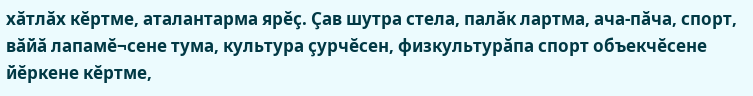хăтлăх кĕртме, аталантарма ярĕç. Çав шутра стела, палăк лартма, ача-пăча, спорт, вăйă лапамĕ¬сене тума, культура çурчĕсен, физкультурăпа спорт объекчĕсене йĕркене кĕртме,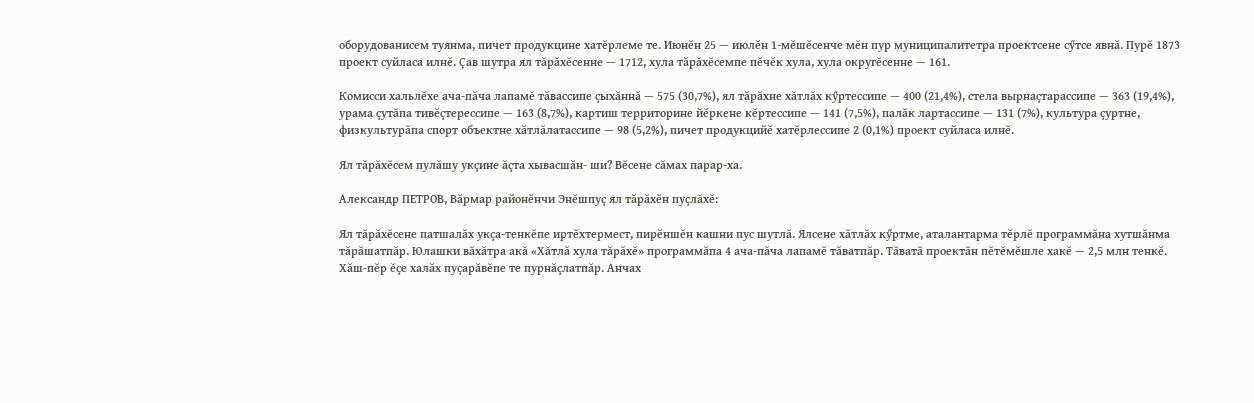оборудованисем туянма, пичет продукцине хатĕрлеме те. Июнĕн 25 — июлĕн 1-мĕшĕсенче мĕн пур муниципалитетра проектсене сӳтсе явнă. Пурĕ 1873 проект суйласа илнĕ. Çав шутра ял тăрăхĕсенне — 1712, хула тăрăхĕсемпе пĕчĕк хула, хула округĕсенне — 161.

Комисси хальлĕхе ача-пăча лапамĕ тăвассипе çыхăннă — 575 (30,7%), ял тăрăхне хăтлăх кӳртессипе — 400 (21,4%), стела вырнаçтарассипе — 363 (19,4%), урама çутăпа тивĕçтерессипе — 163 (8,7%), картиш территорине йĕркене кĕртессипе — 141 (7,5%), палăк лартассипе — 131 (7%), культура çуртне, физкультурăпа спорт объектне хăтлăлатассипе — 98 (5,2%), пичет продукцийĕ хатĕрлессипе 2 (0,1%) проект суйласа илнĕ.

Ял тăрăхĕсем пулăшу укçине ăçта хывасшăн- ши? Вĕсене сăмах парар-ха.

Александр ПЕТРОВ, Вăрмар районĕнчи Энĕшпуç ял тăрăхĕн пуçлăхĕ:

Ял тăрăхĕсене патшалăх укçа-тенкĕпе иртĕхтермест, пирĕншĕн кашни пус шутлă. Ялсене хăтлăх кӳртме, аталантарма тĕрлĕ программăна хутшăнма тăрăшатпăр. Юлашки вăхăтра акă «Хăтлă хула тăрăхĕ» программăпа 4 ача-пăча лапамĕ тăватпăр. Тăватă проектăн пĕтĕмĕшле хакĕ — 2,5 млн тенкĕ. Хăш-пĕр ĕçе халăх пуçарăвĕпе те пурнăçлатпăр. Анчах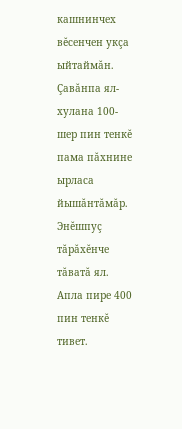кашнинчех вĕсенчен укçа ыйтаймăн. Çавăнпа ял-хулана 100-шер пин тенкĕ пама пăхнине ырласа йышăнтăмăр. Энĕшпуç тăрăхĕнче тăватă ял. Апла пире 400 пин тенкĕ тивет.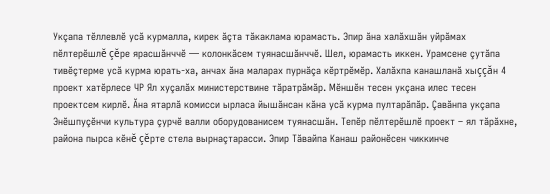Укçапа тĕллевлĕ усă курмалла, кирек ăçта тăкаклама юрамасть. Эпир ăна халăхшăн уйрăмах пĕлтерĕшлĕ çĕре ярасшăнччĕ — колонкăсем туянасшăнччĕ. Шел, юрамасть иккен. Урамсене çутăпа тивĕçтерме усă курма юрать-ха, анчах ăна маларах пурнăçа кĕртрĕмĕр. Халăхпа канашланă хыççăн 4 проект хатĕрлесе ЧР Ял хуçалăх министерствине тăратрăмăр. Мĕншĕн тесен укçана илес тесен проектсем кирлĕ. Ăна ятарлă комисси ырласа йышăнсан кăна усă курма пултарăпăр. Çавăнпа укçапа Энĕшпуçĕнчи культура çурчĕ валли оборудованисем туянасшăн. Тепĕр пĕлтерĕшлĕ проект – ял тăрăхне, района пырса кĕнĕ çĕрте стела вырнаçтарасси. Эпир Тăвайпа Канаш районĕсен чиккинче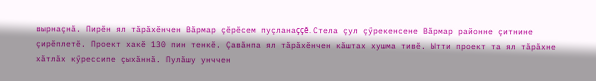вырнаçнă. Пирĕн ял тăрăхĕнчен Вăрмар çĕрĕсем пуçланаççĕ. Стела çул çӳрекенсене Вăрмар районне çитнине çирĕплетĕ. Проект хакĕ 130 пин тенкĕ. Çавăнпа ял тăрăхĕнчен кăштах хушма тивĕ. Ытти проект та ял тăрăхне хăтлăх кӳрессипе çыхăннă. Пулăшу унччен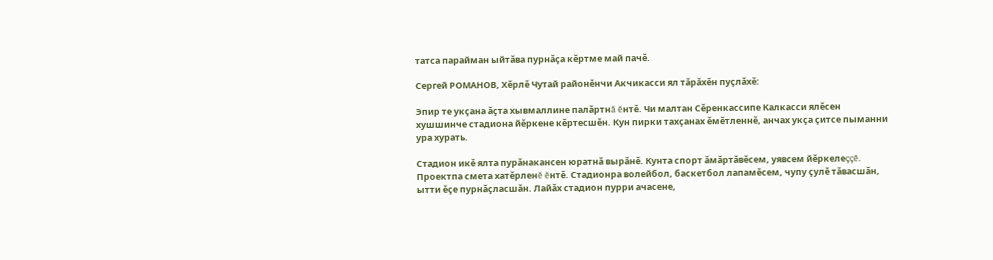татса парайман ыйтăва пурнăçа кĕртме май пачĕ.

Сергей РОМАНОВ, Хĕрлĕ Чутай районĕнчи Акчикасси ял тăрăхĕн пуçлăхĕ:

Эпир те укçана ăçта хывмаллине палăртнă ĕнтĕ. Чи малтан Сĕренкассипе Калкасси ялĕсен хушшинче стадиона йĕркене кĕртесшĕн. Кун пирки тахçанах ĕмĕтленнĕ, анчах укçа çитсе пыманни ура хурать.

Стадион икĕ ялта пурăнакансен юратнă вырăнĕ. Кунта спорт ăмăртăвĕсем, уявсем йĕркелеççĕ. Проектпа смета хатĕрленĕ ĕнтĕ. Стадионра волейбол, баскетбол лапамĕсем, чупу çулĕ тăвасшăн, ытти ĕçе пурнăçласшăн. Лайăх стадион пурри ачасене,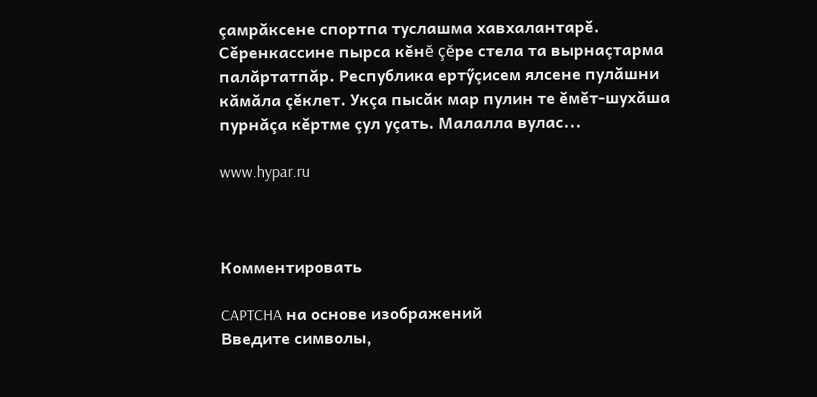çамрăксене спортпа туслашма хавхалантарĕ. Сĕренкассине пырса кĕнĕ çĕре стела та вырнаçтарма палăртатпăр. Республика ертӳçисем ялсене пулăшни кăмăла çĕклет. Укçа пысăк мар пулин те ĕмĕт-шухăша пурнăçа кĕртме çул уçать. Малалла вулас...

www.hypar.ru



Комментировать

CAPTCHA на основе изображений
Введите символы,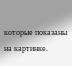которые показаны на картинке.